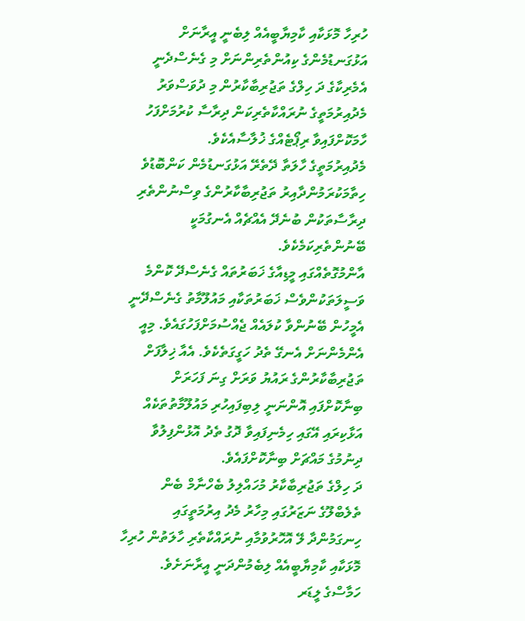ހުރިހާ މޮޅަކާއި ކާމިޔާބީއެއް ލިބެނީ އީރާނަށް
އަޅުގަނޑުމެންގެ ކިއުންތެރިންނަށް މި ގެނެސްދެނީ އެމެރިކާގެ ދަ ހިލްގެ ތަޖުރިބާކާރުން މި ދުވަސްވަރު މެދުއިރުމަތީގެ ނުރައްކާތެރިކަން ދިރާސާ ކުރުމަށްފަހު ހާމަކޮށްފައިވާ ރިޕޯޓެއްގެ ޚުލާސާއެކެވެ.
މެދުއިރުމަތީގެ ހާލަތާ ދޭތެރޭ އަޅުގަނޑުމެން ކަންބޮޑުވެ ހިތާމަކުރަމުންދާއިރު ތަޖުރިބާކާރުންގެ ވިސްނުންތެރި ދިރާސާތަކުން ބުނެދޭ އެއްޗެއް އެނގުމަކީ ބޭނުންތެރިކަމެކެވެ.
އާންމުގޮތެއްގައި މީޑިއާގެ ޚަބަރުތައް ގެނެސްދޭ ކޮންމެ ވަސީލަތަކުންވެސް ޚަބަރުތަކާއި މައުލޫމާތު ގެނެސްދޭނީ އެމީހުން ބޭނުންވާ ކުލައެއް ޖެއްސުމަށްފަހުގައެވެ. މިއީ އެންމެންނަށް އެނގޭ ތެދު ހަގީގަތެކެވެ. އެއާ ޚިލާފަށް ތަޖުރިބާކާރުންގެ ރައުޔު ވަރަށް ގިނަ ފަހަރަށް ބިނާކޮށްފައި އޮންނަނީ ލިބިފައިހުރި މައުލޫމާތުތަކެއް އަޅާކިރައި އޭގައި ހިމެނިފައިވާ ދޮގު ތެދު އޮޅުންފިލުވާ ދިނުމުގެ މައްޗަށް ބިނާކޮށްފައެވެ.
ދަ ހިލްގެ ތަޖުރިބާކާރު މުހައްލިލު ބެހްނާމް ބެން ތެލެބްލޫގެ ނަޒަރުގައި މިހާރު މެދު އިރުމަތީގައި ހިނގަމުންދާ ލޭ އޮހޮރުވުމާއި ނުރައްކާތެރި ހާލަތުން ހުރިހާ މޮޅަކާއި ކާމިޔާބީއެއް ލިބެމުންދަނީ އީރާނަށެވެ.
ހަމާސްގެ ލީޑަރ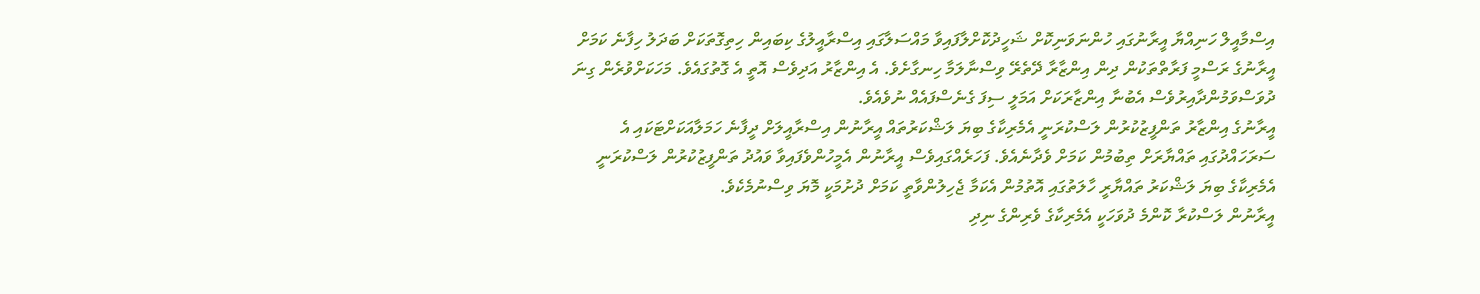އިސްމާއީލް ހަނިއްޔާ އީރާނުގައި ހުންނަވަނިކޮށް ޝަހީދުކޮށްލާފައިވާ މައްސަލާގައި އިސްރާއީލުގެ ކިބައިން ހިތިގޮތަކަށް ބަދަލު ހިފާނެ ކަމަށް އީރާނުގެ ރަސްމީ ފަރާތްތަކުން ދިން އިންޒާރާ ދޭތެރޭ ވިސްނާލަމާ ހިނގާށެވެ. އެ އިންޒާރު އަދިވެސް އޮތީ އެ ގޮތުގައެވެ. މަހަކަށްވުރެން ގިނަ ދުވަސްވަމުންދާއިރުވެސް އެބުނާ އިންޒާރަކަށް އަމަލީ ސިފަ ގެނެސްފައެއް ނުވެއެވެ.
އީރާނުގެ އިންޒާރު ތަންފީޒުކުރުން ލަސްކުރަނީ އެމެރިކާގެ ބިޔަ ލަޝްކަރުތައް އީރާނުން އިސްރާއީލަށް ދީފާނެ ހަމަލާއަކަށްޓަކައި އެ ސަރަހައްދުގައި ތައްޔާރަށް ތިބުމުން ކަމަށް ވެދާނެއެވެ. ފަހަރެއްގައިވެސް އީރާނުން އެމީހުންވެފައިވާ ވައުދު ތަންފީޒުކުރުން ލަސްކުރަނީ އެމެރިކާގެ ބިޔަ ލަޝްކަރު ތައްޔާރީ ހާލަތުގައި އޮތުމުން އެކަމާ ޖެހިލުންވާތީ ކަމަށް ދުށުމަކީ މޮޔަ ވިސްނުމެކެވެ.
އީރާނުން ލަސްކުރާ ކޮންމެ ދުވަހަކީ އެމެރިކާގެ ވެރިންގެ ނިދި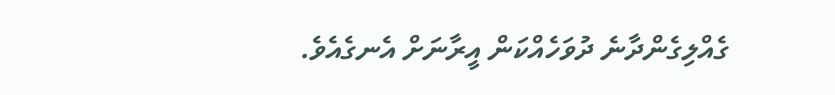ގެއްލިގެންދާނެ ދުވަހެއްކަން އީރާނަށް އެނގެއެވެ.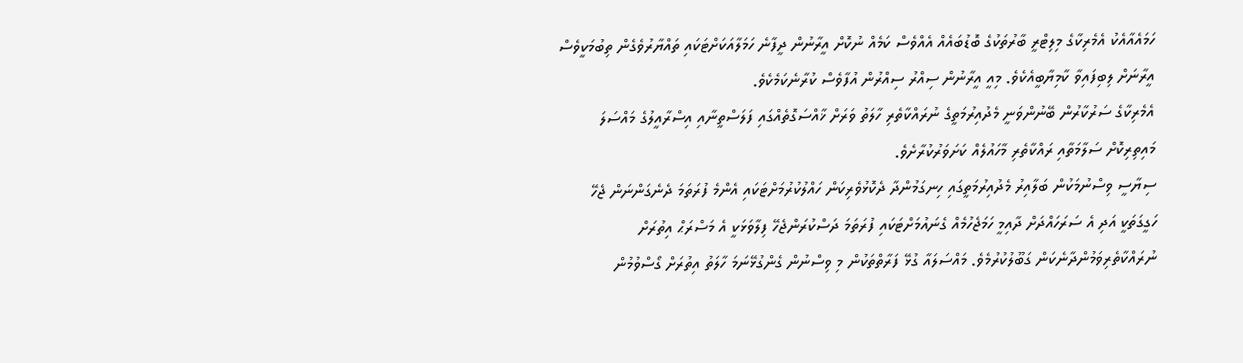ހަމައެއާއެކު އެމެރިކާގެ މިލިޓްރީ ބާރުތަކުގެ ބޮޑުބައެއް އެއްވެސް ކަމެއް ނުކޮށް އީރާނުން ދީފާނެ ހަމަލާއަކަށްޓަކައި ތައްޔާރުވެގެން ތިބުމަކީވެސް އީރާނަށް ލިބިފައިވާ ކާމިޔާބީއެކެވެ. މިއީ އީރާނުން ސިއްރު ސިއްރުން އުފާވެސް ކުރާނެކަމެކެވެ.
އެމެރިކާގެ ސަރުކާރުން ބޭނުންވަނީ މެދުއިރުމަތީގެ ނުރައްކާތެރި ހާލަތު ވަރަށް ޚާއްސަގޮތެއްގައި ފަލަސްތީނާއި އިސްރާއީލުގެ މައްސަލަ މައިތިރިކޮށް ސަލާމަތާއި ރައްކާތެރި މާހައުލެއް ކަށަވަރުކުރާށެވެ.
ސިޔާސީ ވިސްނުމަކުން ބަލާއިރު މެދުއިރުމަތީގައި ހިނގަމުންދާ ދެކޮޅުވެރިކަން ހައްލުކުރުމަށްޓަކައި އެންމެ ފުރަތަމަ ދެނެގަންނަން ޖެހޭ ހަގީގަތަކީ އަދި އެ ސަރަހައްދަށް ދާއިމީ ހަމަޖެހުމެއް ގެނައުމަށްޓަކައި ފުރަތަމަ ދަސްކުރަންޖެހޭ ފިލާވަޅަކީ އެ މަސްރަޙް އިތުރަށް ނުރައްކާތެރިވަމުންދާނެކަން ގަބޫލުކުރުމެވެ. މައްސަލައާ ގުޅޭ ފަރާތްތަކުން މި ވިސްނުން ގެންގުޅޭނަމަ ހާލަތު އިތުރަށް ގޯސްވުމުން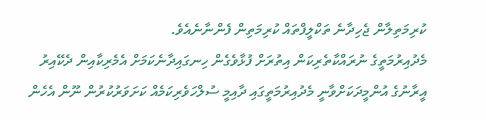ކުރިމަތިލާން ޖެހިދާނެ ތަކްލީފްތައް ކުރިމަތިން ފެންނާނެއެވެ.
މެދުއިރުމަތީގެ ނުރައްކާތެރިކަން އިތުރަށް ފުޅާވެގެން ހިނގައިދާނެކަމަށް އެމެރިކާއިން ދެކޭއިރު އީރާނުގެ އުންމީދަކަށްވާނީ މެދުއިރުމަތީގައި ދާއިމީ ސުލްހަވެރިކަމެއް ކަށަވަރުކުރުން ނޫން އެހެން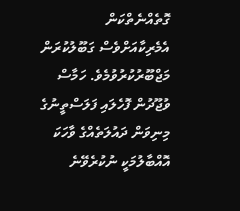ގޮތެއްނެތްކަން އެމެރިކާއަށްވެސް ގަބޫލުކުރަން މަޖްބޫރުކުރުވުމެވެ. ހަމާސް ވުޖޫދުން ފޮހެލައި ފަލަސްތީނުގެ މިނިވަން ދައުލަތެއްގެ ވާހަކަ އޮއްބާލުމަކީ ނުކުރެވޭނެ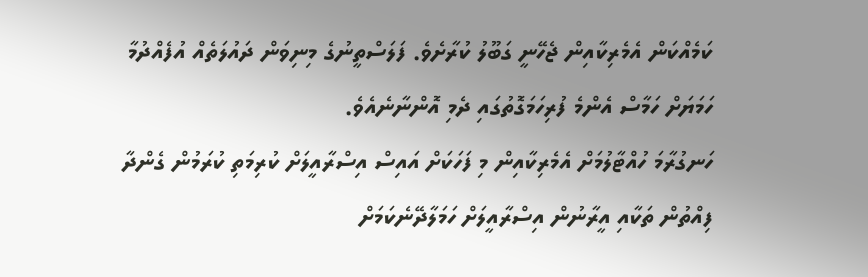ކަމެއްކަން އެމެރިކާއިން ޖެހޭނީ ގަބޫލު ކުރާށެވެ. ފަލަސްތީނުގެ މިނިވަން ދައުލަތެއް އުފެއްދުމާ ހަމަޔަށް ހަމާސް އެންމެ ފުރިހަމަގޮތުގައި ދެމި އޮންނާނެއެވެ.
ހަނގުރާމަ ހުއްޓާލުމަށް އެމެރިކާއިން މި ފަހަކަށް އައިސް އިސްރާއީލަށް ކުރިމަތި ކުރަމުން ގެންދާ ފިއްތުން ތަކާއި އީރާނުން އިސްރާއީލަށް ހަމަލާދޭނެކަމަށް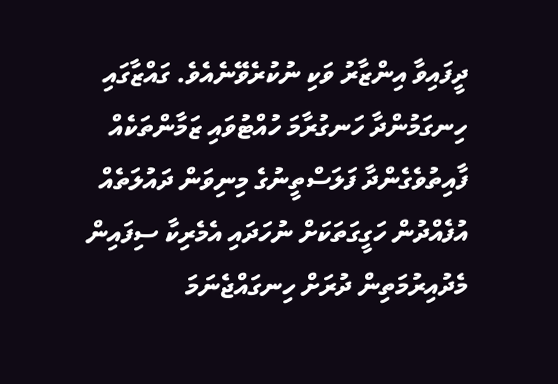ދީފައިވާ އިންޒާރު ވަކި ނުކުރެވޭނެއެވެ. ގައްޒާގައި ހިނގަމުންދާ ހަނގުރާމަ ހުއްޓުވައި ޒަމާންތަކެއް ފާއިތުވެގެންދާ ފަލަސްތީނުގެ މިނިވަން ދައުލަތެއް އުފެއްދުން ހަގީގަތަކަށް ނުހަދައި އެމެރިކާ ސިފައިން މެދުއިރުމަތިން ދުރަށް ހިނގައްޖެނަމަ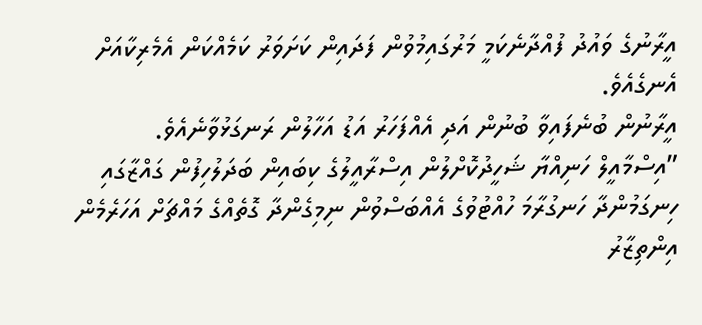އީރާނުގެ ވައުދު ފުއްދާނެކަމީ މަރުގައިމުވުން ފަދައިން ކަށަވަރު ކަމެއްކަން އެމެރިކާއަށް އެނގެއެވެ.
އީރާނުން ބުނެފައިވާ ބުނުން އަދި އެއްފަހަރު އަޑު އަހާލުން ރަނގަޅުވާނެއެވެ.
”އިސްމާއީލް ހަނިއްޔާ ޝަހީދުކޮށްލުން އިސްރާއީލުގެ ކިބައިން ބަދަލުހިފުން ގައްޒާގައި ހިނގަމުންދާ ހަނގުރާމަ ހުއްޓުވުގެ އެއްބަސްވުން ނިމިގެންދާ ގޮތެއްގެ މައްޗަށް އަހަރެމެން އިންތިޒާރު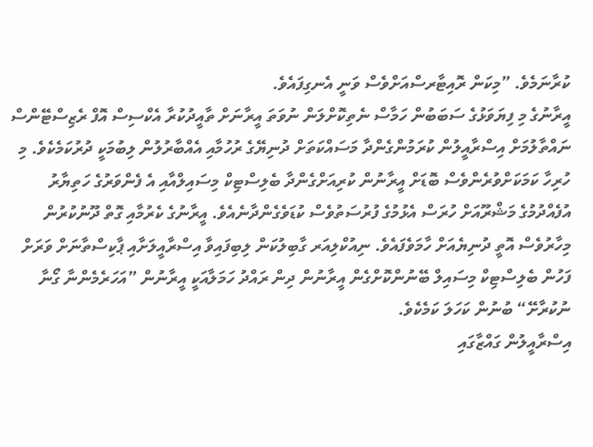ކުރާނަމެވެ. ”މިކަން ރޮއިޓާރސްއަށްވެސް ވަނީ އެނގިފައެވެ.
އީރާނުގެ މި ފިޔަވަޅުގެ ސަބަބުން ހަމާސް ނެތިކޮށްލަން ނުވަތަ އީރާނަށް ތާއީދުކުރާ އެކްސިސް އޮފް ރެޒިސްޓޭންސް ނައްތާލުމަށް އިސްރާއީލުން ކުރަމުންގެންދާ މަސައްކަތަށް ދުނިޔޭގެ ރުހުމާއި އެއްބާރުލުން ލިބުމަކީ ދުރުކަމެކެވެ. މި ހުރިހާ ކަމަކަށްވުރެންވެސް ބޮޑަށް އީރާނުން ކުރިއަށްގެންދާ ބެލިސްޓިކް މިސައިލްއާއި އެ ފެންވަރުގެ ހަތިޔާރު އުފެއްދުމުގެ މަޝްރޫއަށް ހުރަސް އެޅުމުގެ ފުރުސަތުވެސް ކުޑަވެގެންދާނެއެވެ. އީރާނުގެ ކެރުމާއި ގޮތް ދޫނުކުރުން މިހާރުވެސް އޮތީ ދުނިޔެއަށް ހާމަވެފައެވެ. ނިއުކްލިއަރ ގާބިލުކަން ލިބިފައިވާ އިސްރާއީލަށާއި ޕާކިސްތާނަށް ވަރަށް ފަހުން ބެލިސްޓިކް މިސައިލް ބޭނުންކޮށްގެން އީރާނުން ދިން ރައްދު ހަމަލާއަކީ އީރާނުން ”އަހަރެމެންނާ ގޯނާ ނުކުރާށޭ“ ބުނުން ކަހަލަ ކަމެކެވެ.
އިސްރާއީލުން ގައްޒާގައި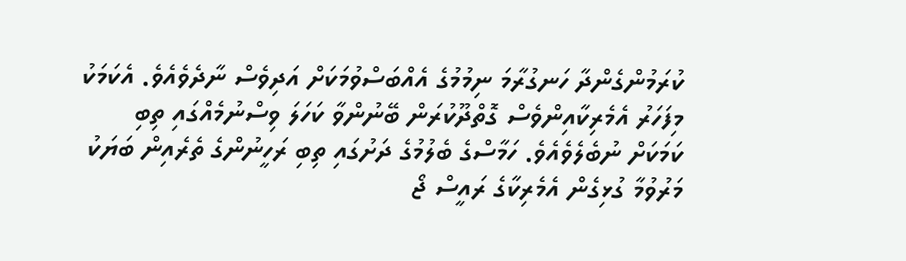ކުރަމުންގެންދާ ހަނގުރާމަ ނިމުމުގެ އެއްބަސްވުމަކަށް އަދިވެސް ނާދެވެއެވެ. އެކަމަކު މިފަހަރު އެމެރިކާއިންވެސް ގޮތްދޫކުރަން ބޭނުންވާ ކަހަލަ ވިސްނުމެއްގައި ތިބި ކަމަކަށް ނުބެލެވެއެވެ. ހަމާސްގެ ބެލުމުގެ ދަށުގައި ތިބި ރަހީނުންގެ ތެރެއިން ބަޔަކު މަރުވުމާ ގުޅިގެން އެމެރިކާގެ ރައީސް ޖޯ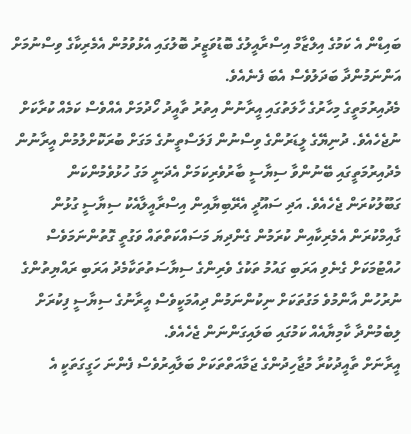ބައިޑްން އެ ކަމުގެ އިލްޒާމް އިސްރާއީލުގެ ބޮޑުވަޒީރު ބޮލުގައި އެޅުވުމުން އެމެރިކާގެ ވިސްނުމަށް އަންނަމުންދާ ބަދަލުވެސް އެބަ ފެނެއެވެ.
މެދުއިރުމަތީގެ މިހާރުގެ ހާލަތުގައި އީރާނުން އިތުރު ތާއީދު ހޯދުމަށް އެއްވެސް ކަމެއް ކުރާކަށް ނުޖެހެއެވެ. ދުނިޔޭގެ ލީޑަރުންގެ ވިސްނުން ފަލަސްތީނުގެ މަގަށް ބުރަކޮށްލުމުން އީރާނުން މެދުއިރުމަތީގައި ބޭނުންވާ ސިޔާސީ ބާރުވެރިކަމަށް އެދަނީ މަގު ހުޅުވެމުންކަން ގަބޫލުކުރަން ޖެހެއެވެ. އަދި ސައޫދީ އެރޭބިޔާއިން އިސްރާއީލާއެކު ސިޔާސީ ގުޅުން ގާއިމްކުރަން އެމެރިކާއިން ކުރަމުން ގެންދިޔަ މަސައްކަތްތައް ވަގުތީ ގޮތުންނަމަވެސް ހުއްޓުމަކަށް ގެނެވި އަރަބި ގައުމު ތަކުގެ ވެރިންގެ ސިޔާސަތުތަކާމެދު އަރަބި ރައްޔިތުންގެ ނުރުހުން އާންމުވެ މަގުތަކަށް ނިކުންނަމުން ދިއުމަކީވެސް އީރާނުގެ ސިޔާސީ ފިކުރަށް ލިބެމުންދާ ކާމިޔާއެއް ކަމުގައި ބަލައިގަންނަން ޖެހެއެވެ.
އީރާނަށް ތާއީދުކުރާ މުޖާހިދުންގެ ޖަމާއަތްތަކަށް ބަލާއިރުވެސް ފެންނަ ހަގީގަތަކީ އެ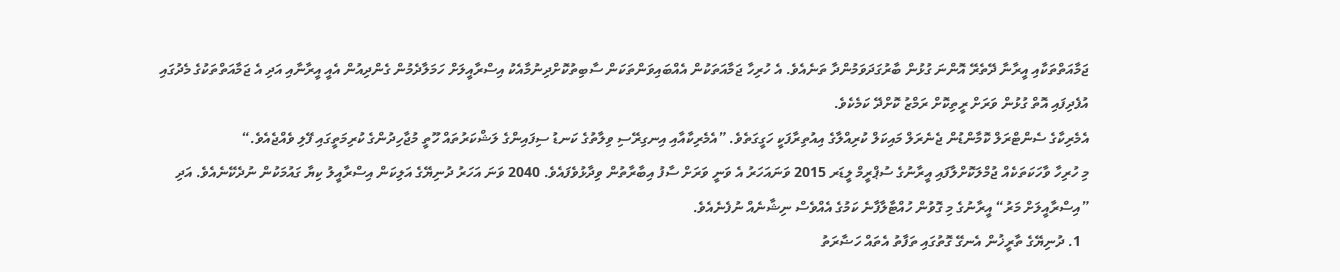ޖަމާއަތްތަކާއި އީރާނާ ދޭތެރޭ އޮންނަ ގުޅުން ބާރުގަދަވަމުންދާ ތަނެއެވެ. އެ ހުރިހާ ޖަމާއަތަކުން އެއްބައިވަންތަކަން ސާބިތުކޮށްދިނުމާއެކު އިސްރާއީލަށް ހަމަލާދެމުން ގެންދިއުން އެއީ އީރާނާއި އަދި އެ ޖަމާއަތްތަކުގެ މެދުގައި އުފެދިފައި އޮތް ގުޅުން ވަރަށް ރީތިކޮށް ރަމްޒު ކޮށްދޭ ކަމެކެވެ.
އެމެރިކާގެ ސެންޓްރަލް ކޮމާންޑުން ޖެނެރަލް މައިކަލް ކުރިއްލާގެ އިއުތިރާފަކީ ހަގީގަތެވެ. ”އެމެރިކާއާއި އިނގިރޭސި ވިލާތުގެ ކަނޑު ސިފައިންގެ ލަޝްކަރުތައް ހޫތީ މުޖާހިދުންގެ ކުރިމަތީގައި ފޭލި ވެއްޖެއެވެ.“
މި ހުރިހާ ވާހަކަތަކެއް ޖުމްލަކޮށްލާފައި އީރާނުގެ ސުޕްރީމް ލީޑަރ 2015 ވަނައަހަރު އެ ވަނީ ވަރަށް ސާފު އިބާރާތުން ވިދާޅުވެފައެވެ. 2040 ވަނަ އަހަރު ދުނިޔޭގެ އަލިކަން އިސްރާއީލު ކިޔާ ގައުމަކުން ނުދެކޭނެއެވެ. އަދި ”އިސްރާއީލަށް މަރު“ އީރާނުގެ މި ގޮވުން ހުއްޓާލާފާނެ ކަމުގެ އެއްވެސް ނިޝާނެއް ނުފެނެއެވެ.
  1. ދުނިޔޭގެ ތާރީޚުން އެނގޭ ގޮތުގައި ތަފާތު އެތައް ހަޟާރަތު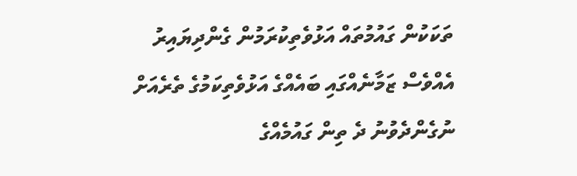ތަކަކުން ގައުމުތައް އަޅުވެތިކުރަމުން ގެންދިޔައިރު އެއްވެސް ޒަމާނެއްގައި ބައެއްގެ އަޅުވެތިކަމުގެ ތެރެއަށް ނުގެންދެވުނު ދެ ތިން ގައުމެއްގެ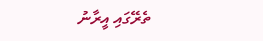ތެރޭގައި އީރާނު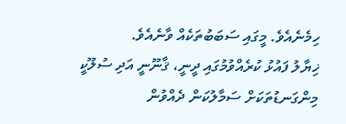ހިމެނެއެވެ. މީގައި ސަބަބުތަކެއް ވާނެއެވެ.
ޚިޔާލު ފައުޅު ކުރެއްވުމުގައި ދީނީ، ޤާނޫނީ އަދި ސުލޫކީ މިންގަނޑުތަކަށް ސަމާލުކަން ދެއްވުން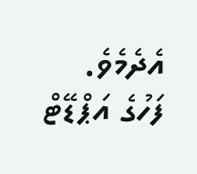އެދެމެވެ.
ފަހުގެ އަޕްޑޭޓް